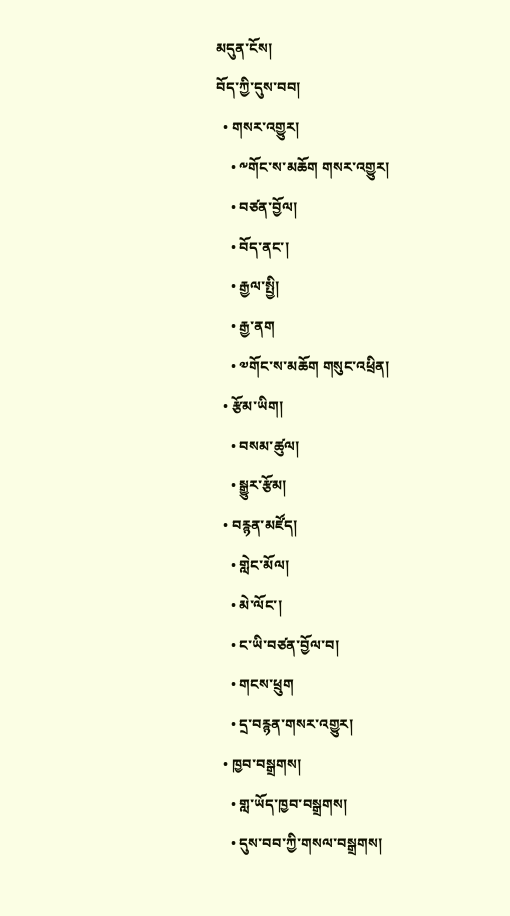མདུན་ངོས།
བོད་ཀྱི་དུས་བབ།
  • གསར་འགྱུར།
    • ༸གོང་ས་མཆོག གསར་འགྱུར།
    • བཙན་བྱོལ།
    • བོད་ནང་།
    • རྒྱལ་སྤྱི།
    • རྒྱ་ནག
    • ༧གོང་ས་མཆོག གསུང་འཕྲིན།
  • རྩོམ་ཡིག།
    • བསམ་ཚུལ།
    • སྒྱུར་རྩོམ།
  • བརྙན་མཛོད།
    • གླེང་མོལ།
    • མེ་ལོང་།
    • ང་ཡི་བཙན་བྱོལ་བ།
    • གངས་ཕྲུག
    • དྲ་བརྙན་གསར་འགྱུར།
  • ཁྱབ་བསྒྲགས།
    • གླ་ཡོད་ཁྱབ་བསྒྲགས།
    • དུས་བབ་ཀྱི་གསལ་བསྒྲགས།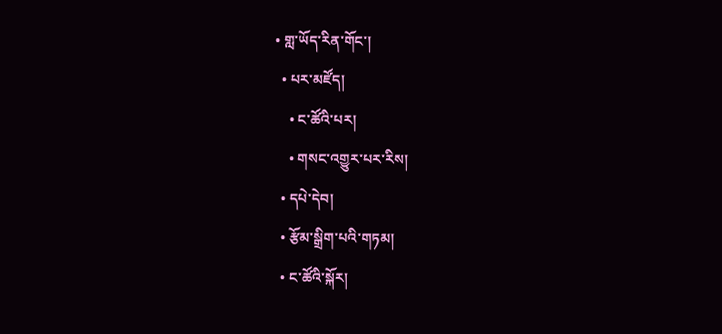• གླ་ཡོད་རིན་གོང་།
  • པར་མཛོད།
    • ང་ཚོའི་པར།
    • གསང་འགྱུར་པར་རིས།
  • དཔེ་དེབ།
  • རྩོམ་སྒྲིག་པའི་གཏམ།
  • ང་ཚོའི་སྐོར།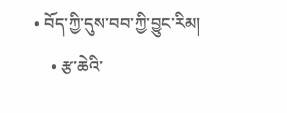• བོད་ཀྱི་དུས་བབ་ཀྱི་བྱུང་རིམ།
    • རྩ་ཆེའི་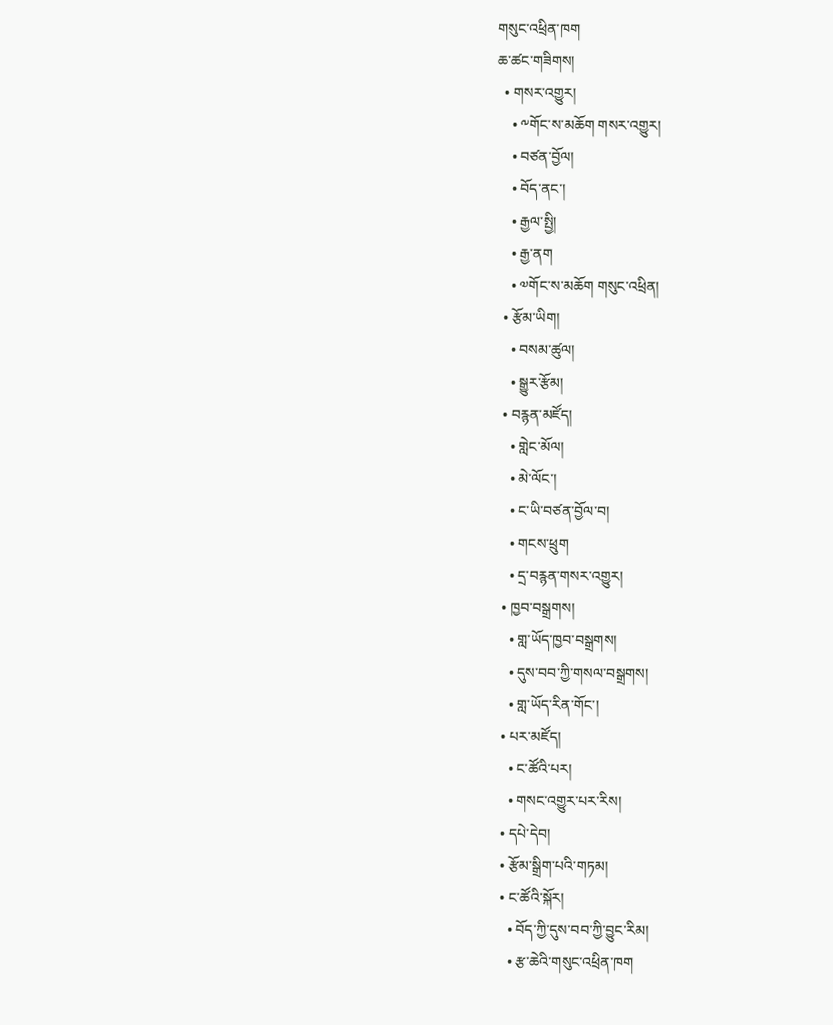གསུང་འཕྲིན་ཁག
ཆ་ཚང་གཟིགས།
  • གསར་འགྱུར།
    • ༸གོང་ས་མཆོག གསར་འགྱུར།
    • བཙན་བྱོལ།
    • བོད་ནང་།
    • རྒྱལ་སྤྱི།
    • རྒྱ་ནག
    • ༧གོང་ས་མཆོག གསུང་འཕྲིན།
  • རྩོམ་ཡིག།
    • བསམ་ཚུལ།
    • སྒྱུར་རྩོམ།
  • བརྙན་མཛོད།
    • གླེང་མོལ།
    • མེ་ལོང་།
    • ང་ཡི་བཙན་བྱོལ་བ།
    • གངས་ཕྲུག
    • དྲ་བརྙན་གསར་འགྱུར།
  • ཁྱབ་བསྒྲགས།
    • གླ་ཡོད་ཁྱབ་བསྒྲགས།
    • དུས་བབ་ཀྱི་གསལ་བསྒྲགས།
    • གླ་ཡོད་རིན་གོང་།
  • པར་མཛོད།
    • ང་ཚོའི་པར།
    • གསང་འགྱུར་པར་རིས།
  • དཔེ་དེབ།
  • རྩོམ་སྒྲིག་པའི་གཏམ།
  • ང་ཚོའི་སྐོར།
    • བོད་ཀྱི་དུས་བབ་ཀྱི་བྱུང་རིམ།
    • རྩ་ཆེའི་གསུང་འཕྲིན་ཁག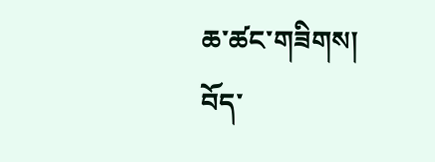ཆ་ཚང་གཟིགས།
བོད་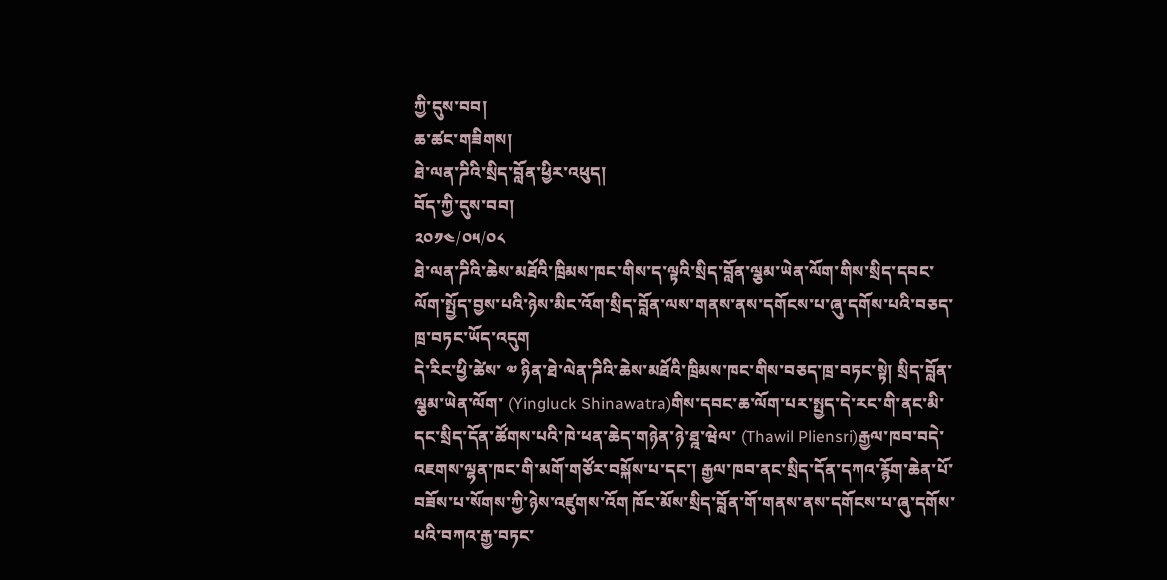ཀྱི་དུས་བབ།
ཆ་ཚང་གཟིགས།
ཐེ་ལན་ཌིའི་སྲིད་བློན་ཕྱིར་འཕུད།
བོད་ཀྱི་དུས་བབ།
༢༠༡༤/༠༥/༠༨
ཐེ་ལན་ཌིའི་ཆེས་མཐོའི་ཁྲིམས་ཁང་གིས་ད་ལྟའི་སྲིད་བློན་ལྕམ་ཡེན་ལོག་གིས་སྲིད་དབང་ལོག་སྤྱོད་བྱས་པའི་ཉེས་མིང་འོག་སྲིད་བློན་ལས་གནས་ནས་དགོངས་པ་ཞུ་དགོས་པའི་བཅད་ཁྲ་བཏང་ཡོད་འདུག
དེ་རིང་ཕྱི་ཚེས་ ༧ ཉིན་ཐེ་ལེན་ཌིའི་ཆེས་མཐོའི་ཁྲིམས་ཁང་གིས་བཅད་ཁྲ་བཏང་སྟེ། སྲིད་བློན་ལྕམ་ཡེན་ལོག་ (Yingluck Shinawatra)གིས་དབང་ཆ་ལོག་པར་སྤྱད་དེ་རང་གི་ནང་མི་དང་སྲིད་དོན་ཚོགས་པའི་ཁེ་ཕན་ཆེད་གཉེན་ཉེ་ཐྰ་ཝེལ་ (Thawil Pliensri)རྒྱལ་ཁབ་བདེ་འཇགས་ལྷན་ཁང་གི་མགོ་གཙོར་བསྐོས་པ་དང་། རྒྱལ་ཁབ་ནང་སྲིད་དོན་དཀའ་རྙོག་ཆེན་པོ་བཟོས་པ་སོགས་ཀྱི་ཉེས་འཛུགས་འོག ཁོང་མོས་སྲིད་བློན་གོ་གནས་ནས་དགོངས་པ་ཞུ་དགོས་པའི་བཀའ་རྒྱ་བཏང་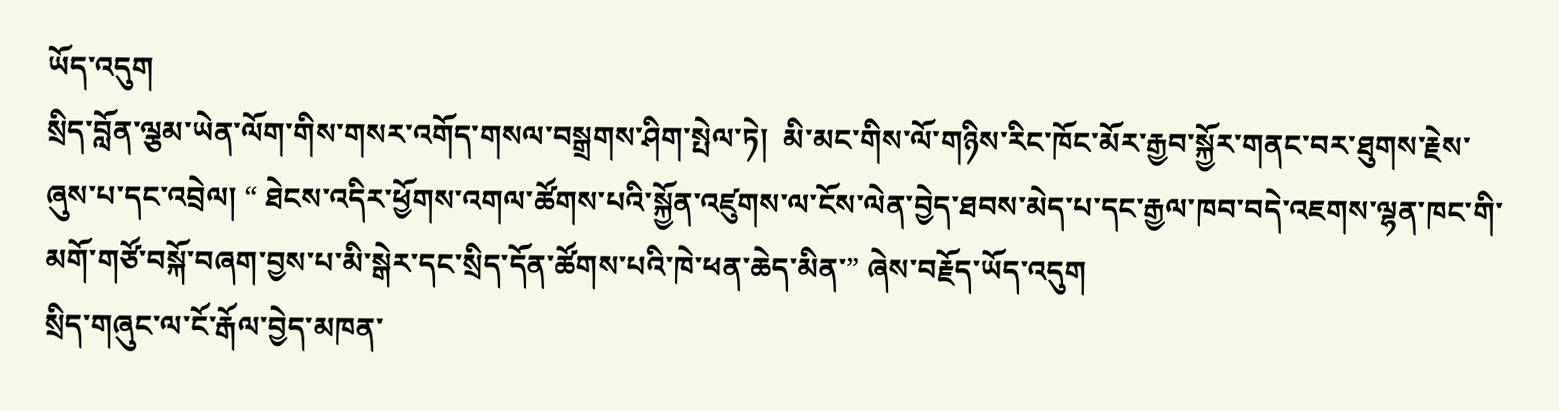ཡོད་འདུག
སྲིད་བློན་ལྕམ་ཡེན་ལོག་གིས་གསར་འགོད་གསལ་བསྒྲགས་ཤིག་སྤེལ་ཏེ།  མི་མང་གིས་ལོ་གཉིས་རིང་ཁོང་མོར་རྒྱབ་སྐྱོར་གནང་བར་ཐུགས་རྗེས་ཞུས་པ་དང་འབྲེལ། “ ཐེངས་འདིར་ཕྱོགས་འགལ་ཚོགས་པའི་སྐྱོན་འཛུགས་ལ་ངོས་ལེན་བྱེད་ཐབས་མེད་པ་དང་རྒྱལ་ཁབ་བདེ་འཇགས་ལྷན་ཁང་གི་མགོ་གཙོ་བསྐོ་བཞག་བྱས་པ་མི་སྒེར་དང་སྲིད་དོན་ཚོགས་པའི་ཁེ་ཕན་ཆེད་མིན་” ཞེས་བརྗོད་ཡོད་འདུག
སྲིད་གཞུང་ལ་ངོ་རྒོལ་བྱེད་མཁན་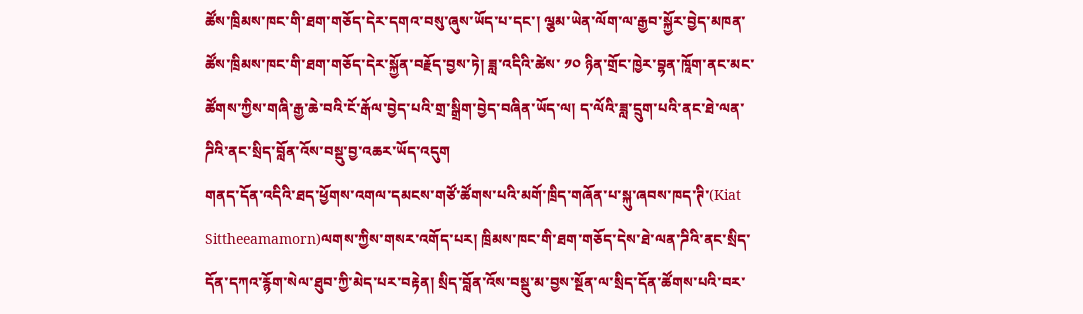ཚོས་ཁྲིམས་ཁང་གི་ཐག་གཅོད་དེར་དགའ་བསུ་ཞུས་ཡོད་པ་དང་། ལྕམ་ཡེན་ལོག་ལ་རྒྱབ་སྐྱོར་བྱེད་མཁན་ཚོས་ཁྲིམས་ཁང་གི་ཐག་གཅོད་དེར་སྐྱོན་བརྗོད་བྱས་ཏེ། ཟླ་འདིའི་ཚེས་ ༡༠ ཉིན་གྲོང་ཁྱེར་བྷན་ཁཱོག་ནང་མང་ཚོགས་ཀྱིས་གཞི་རྒྱ་ཆེ་བའི་ངོ་རྒོལ་བྱེད་པའི་གྲ་སྒྲིག་བྱེད་བཞིན་ཡོད་ལ། ད་ལོའི་ཟླ་དྲུག་པའི་ནང་ཐེ་ལན་ཌིའི་ནང་སྲིད་བློན་འོས་བསྡུ་བྱ་འཆར་ཡོད་འདུག
གནད་དོན་འདིའི་ཐད་ཕྱོགས་འགལ་དམངས་གཙོ་ཚོགས་པའི་མགོ་ཁྲིད་གཞོན་པ་སྐུ་ཞབས་ཁད་ཊི་(Kiat  Sittheeamamorn)ལགས་ཀྱིས་གསར་འགོད་པར། ཁྲིམས་ཁང་གི་ཐག་གཅོད་དེས་ཐེ་ལན་ཌིའི་ནང་སྲིད་དོན་དཀའ་རྙོག་སེལ་ཐུབ་ཀྱི་མེད་པར་བརྟེན། སྲིད་བློན་འོས་བསྡུ་མ་བྱས་སྔོན་ལ་སྲིད་དོན་ཚོགས་པའི་བར་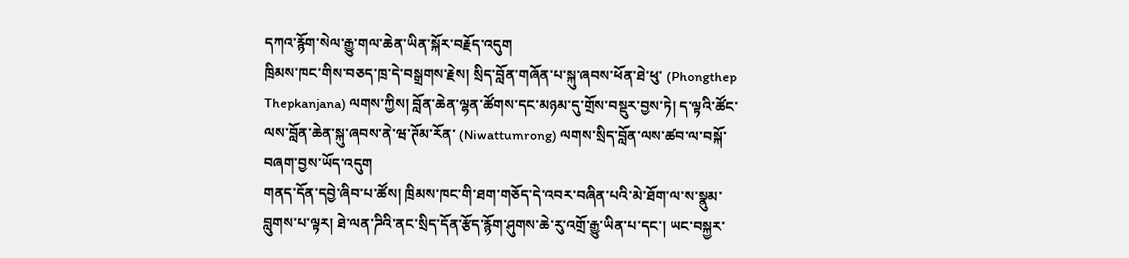དཀའ་རྙོག་སེལ་རྒྱུ་གལ་ཆེན་ཡིན་སྐོར་བརྗོད་འདུག
ཁྲིམས་ཁང་གིས་བཅད་ཁྲ་དེ་བསྒྲགས་རྗེས། སྲིད་བློན་གཞོན་པ་སྐུ་ཞབས་ཕོན་ཐེ་ཕུ་ (Phongthep Thepkanjana) ལགས་ཀྱིས། བློན་ཆེན་ལྷན་ཚོགས་དང་མཉམ་དུ་གྲོས་བསྡུར་བྱས་ཏེ། ད་ལྟའི་ཚོང་ལས་བློན་ཆེན་སྐུ་ཞབས་ནེ་ཝ་ཊོམ་རོན་ (Niwattumrong) ལགས་སྲིད་བློན་ལས་ཚབ་ལ་བསྐོ་བཞག་བྱས་ཡོད་འདུག
གནད་དོན་དབྱེ་ཞིབ་པ་ཚོས། ཁྲིམས་ཁང་གི་ཐག་གཅོད་དེ་འབར་བཞིན་པའི་མེ་ཐོག་ལ་ས་སྣུམ་བླུགས་པ་ལྟར། ཐེ་ལན་ཌིའི་ནང་སྲིད་དོན་རྩོད་རྙོག་ཤུགས་ཆེ་རུ་འགྲོ་རྒྱུ་ཡིན་པ་དང་། ཡང་བསྐྱར་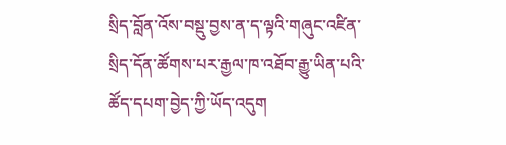སྲིད་བློན་འོས་བསྡུ་བྱས་ན་ད་ལྟའི་གཞུང་འཛིན་སྲིད་དོན་ཚོགས་པར་རྒྱལ་ཁ་འཐོབ་རྒྱུ་ཡིན་པའི་ཚོད་དཔག་བྱེད་ཀྱི་ཡོད་འདུག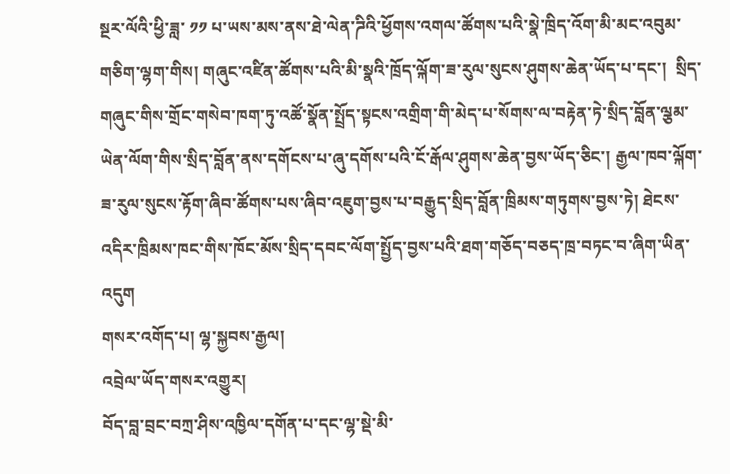སྔར་ལོའི་ཕྱི་ཟླ་ ༡༡ པ་ཡས་མས་ནས་ཐེ་ལེན་ཌིའི་ཕྱོགས་འགལ་ཚོགས་པའི་སྣེ་ཁྲིད་འོག་མི་མང་འབུམ་གཅིག་ལྷག་གིས། གཞུང་འཛིན་ཚོགས་པའི་མི་སྣའི་ཁྲོད་ལྐོག་ཟ་རུལ་སུངས་ཤུགས་ཆེན་ཡོད་པ་དང་།  སྲིད་གཞུང་གིས་གྲོང་གསེབ་ཁག་ཏུ་འཚོ་སྣོན་སྤྲོད་སྟངས་འགྲིག་གི་མེད་པ་སོགས་ལ་བརྟེན་ཏེ་སྲིད་བློན་ལྕམ་ཡེན་ལོག་གིས་སྲིད་བློན་ནས་དགོངས་པ་ཞུ་དགོས་པའི་ངོ་རྒོལ་ཤུགས་ཆེན་བྱས་ཡོད་ཅིང་། རྒྱལ་ཁབ་ལྐོག་ཟ་རུལ་སུངས་རྟོག་ཞིབ་ཚོགས་པས་ཞིབ་འཇུག་བྱས་པ་བརྒྱུད་སྲིད་བློན་ཁྲིམས་གཏུགས་བྱས་ཏེ། ཐེངས་འདིར་ཁྲིམས་ཁང་གིས་ཁོང་མོས་སྲིད་དབང་ལོག་སྤྱོད་བྱས་པའི་ཐག་གཅོད་བཅད་ཁྲ་བཏང་བ་ཞིག་ཡིན་འདུག
གསར་འགོད་པ། ལྷ་སྐྱབས་རྒྱལ།
འབྲེལ་ཡོད་གསར་འགྱུར།
བོད་བླ་བྲང་བཀྲ་ཤིས་འཁྱིལ་དགོན་པ་དང་ལྷ་སྡེ་མི་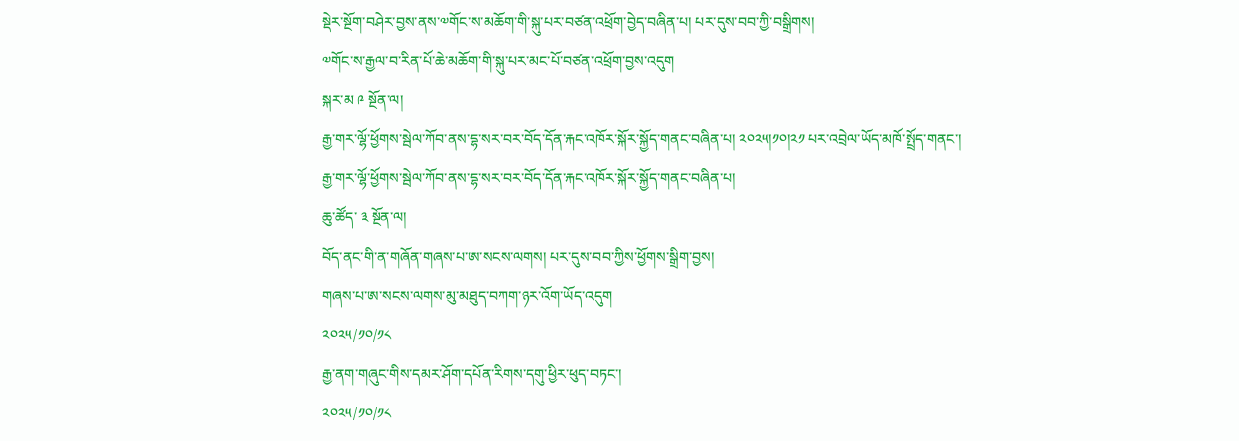སྡེར་སྔོག་བཤེར་བྱས་ནས་༧གོང་ས་མཆོག་གི་སྐུ་པར་བཙན་འཕྲོག་བྱེད་བཞིན་པ། པར་དུས་བབ་ཀྱི་བསྒྲིགས།
༧གོང་ས་རྒྱལ་བ་རིན་པོ་ཆེ་མཆོག་གི་སྐུ་པར་མང་པོ་བཙན་འཕྲོག་བྱས་འདུག
སྐར་མ ༩ སྔོན་ལ།
རྒྱ་གར་ལྷོ་ཕྱོགས་སྦེལ་ཀོབ་ནས་དྷ་སར་བར་བོད་དོན་རྐང་འཁོར་སྐོར་སྐྱོད་གནང་བཞིན་པ། ༢༠༢༥།༡༠།༢༡ པར་འབྲེལ་ཡོད་མཁོ་སྤྲོད་གནང་།
རྒྱ་གར་ལྷོ་ཕྱོགས་སྦེལ་ཀོབ་ནས་དྷ་སར་བར་བོད་དོན་རྐང་འཁོར་སྐོར་སྐྱོད་གནང་བཞིན་པ།
ཆུ་ཚོད་ ༣ སྔོན་ལ།
བོད་ནང་གི་ན་གཞོན་གཞས་པ་ཨ་སངས་ལགས། པར་དུས་བབ་ཀྱིས་ཕྱོགས་སྒྲིག་བྱས།
གཞས་པ་ཨ་སངས་ལགས་མུ་མཐུད་བཀག་ཉར་འོག་ཡོད་འདུག
༢༠༢༥/༡༠/༡༨
རྒྱ་ནག་གཞུང་གིས་དམར་ཤོག་དཔོན་རིགས་དགུ་ཕྱིར་ཕུད་བཏང་།
༢༠༢༥/༡༠/༡༨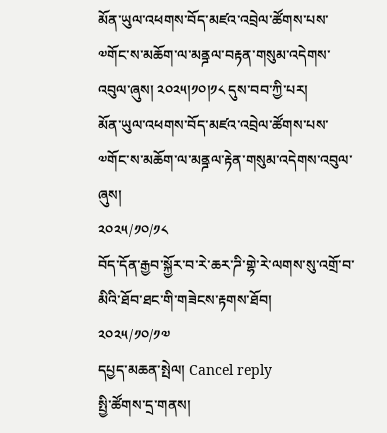མོན་ཡུལ་འཕགས་བོད་མཛའ་འབྲེལ་ཚོགས་པས་༧གོང་ས་མཆོག་ལ་མནྜལ་བརྟན་གསུམ་འདེགས་འབུལ་ཞུས། ༢༠༢༥།༡༠།༡༨ དུས་བབ་ཀྱི་པར།
མོན་ཡུལ་འཕགས་བོད་མཛའ་འབྲེལ་ཚོགས་པས་༧གོང་ས་མཆོག་ལ་མནྜལ་རྟེན་གསུམ་འདེགས་འབུལ་ཞུས།
༢༠༢༥/༡༠/༡༨
བོད་དོན་རྒྱབ་སྐྱོར་བ་རེ་ཆར་ཌི་གྷེ་རེ་ལགས་སུ་འགྲོ་བ་མིའི་ཐོབ་ཐང་གི་གཟེངས་རྟགས་ཐོབ།
༢༠༢༥/༡༠/༡༧
དཔྱད་མཆན་སྤེལ། Cancel reply
སྤྱི་ཚོགས་དྲ་གནས།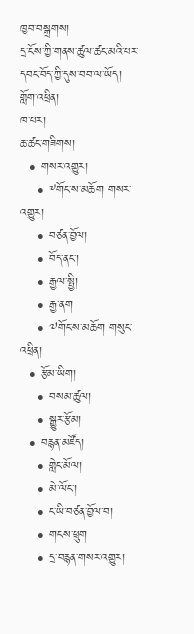ཁྱབ་བསྒྲགས།
དྲ་ངོས་ཀྱི་གནས་ཚུལ་ཚང་མའི་པར་དབང་བོད་ཀྱི་དུས་བབ་ལ་ཡོད།
གློག་འཕྲིན།
ཁ་པར།
ཆ་ཚང་གཟིགས།
  • གསར་འགྱུར།
    • ༸གོང་ས་མཆོག གསར་འགྱུར།
    • བཙན་བྱོལ།
    • བོད་ནང་།
    • རྒྱལ་སྤྱི།
    • རྒྱ་ནག
    • ༧གོང་ས་མཆོག གསུང་འཕྲིན།
  • རྩོམ་ཡིག།
    • བསམ་ཚུལ།
    • སྒྱུར་རྩོམ།
  • བརྙན་མཛོད།
    • གླེང་མོལ།
    • མེ་ལོང་།
    • ང་ཡི་བཙན་བྱོལ་བ།
    • གངས་ཕྲུག
    • དྲ་བརྙན་གསར་འགྱུར།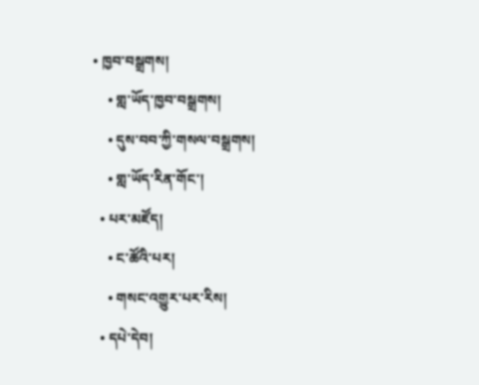• ཁྱབ་བསྒྲགས།
    • གླ་ཡོད་ཁྱབ་བསྒྲགས།
    • དུས་བབ་ཀྱི་གསལ་བསྒྲགས།
    • གླ་ཡོད་རིན་གོང་།
  • པར་མཛོད།
    • ང་ཚོའི་པར།
    • གསང་འགྱུར་པར་རིས།
  • དཔེ་དེབ།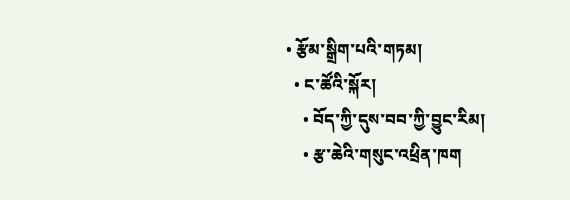• རྩོམ་སྒྲིག་པའི་གཏམ།
  • ང་ཚོའི་སྐོར།
    • བོད་ཀྱི་དུས་བབ་ཀྱི་བྱུང་རིམ།
    • རྩ་ཆེའི་གསུང་འཕྲིན་ཁག